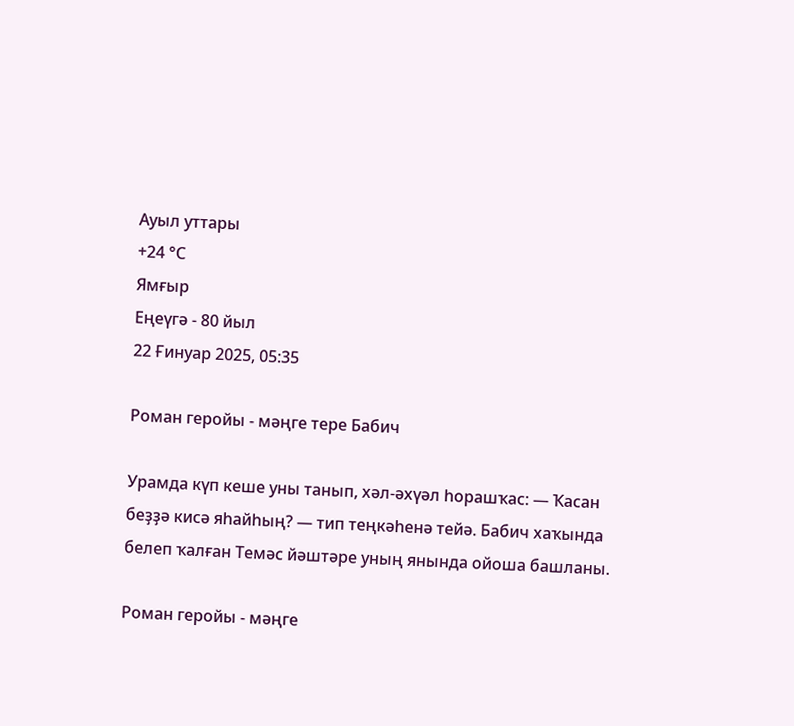Ауыл уттары
+24 °С
Ямғыр
Еңеүгә - 80 йыл
22 Ғинуар 2025, 05:35

Роман геройы - мәңге тере Бабич

Урамда күп кеше уны танып, хәл-әхүәл һорашҡас: — Ҡасан беҙҙә кисә яһайһың? — тип теңкәһенә тейә. Бабич хаҡында белеп ҡалған Темәс йәштәре уның янында ойоша башланы.

Роман геройы - мәңге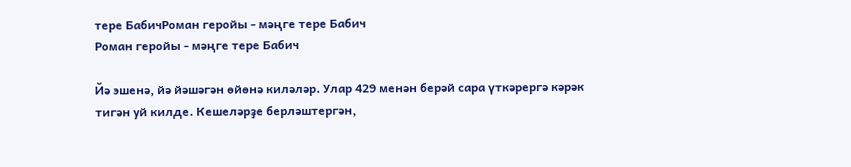тере БабичРоман геройы - мәңге тере Бабич
Роман геройы - мәңге тере Бабич

Йә эшенә, йә йәшәгән өйөнә киләләр. Улар 429 менән берәй сара үткәрергә кәрәк тигән уй килде. Кешеләрҙе берләштергән,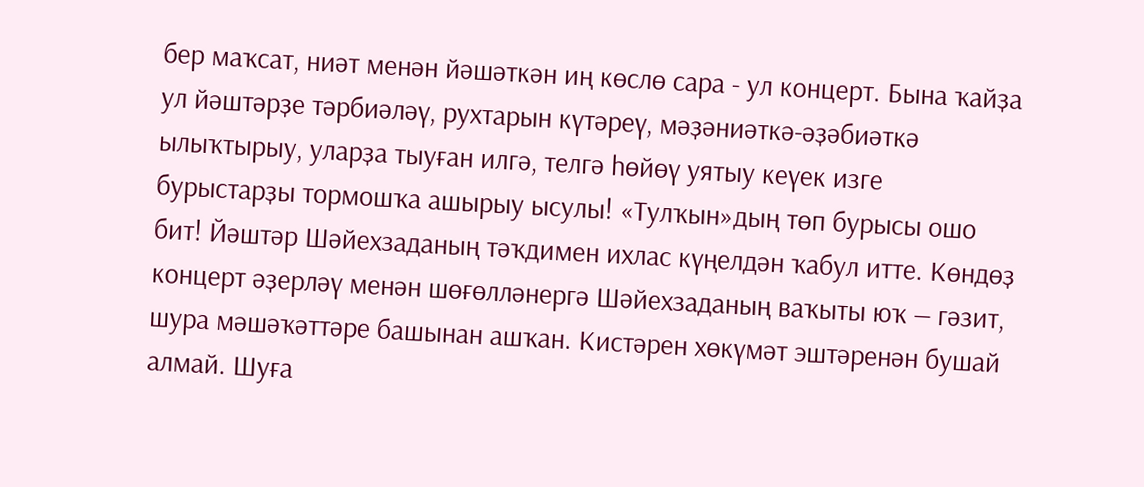бер маҡсат, ниәт менән йәшәткән иң көслө сара - ул концерт. Бына ҡайҙа ул йәштәрҙе тәрбиәләү, рухтарын күтәреү, мәҙәниәткә-әҙәбиәткә ылыҡтырыу, уларҙа тыуған илгә, телгә һөйөү уятыу кеүек изге бурыстарҙы тормошҡа ашырыу ысулы! «Тулҡын»дың төп бурысы ошо бит! Йәштәр Шәйехзаданың тәҡдимен ихлас күңелдән ҡабул итте. Көндөҙ концерт әҙерләү менән шөғөлләнергә Шәйехзаданың ваҡыты юҡ — гәзит, шура мәшәҡәттәре башынан ашҡан. Кистәрен хөкүмәт эштәренән бушай алмай. Шуға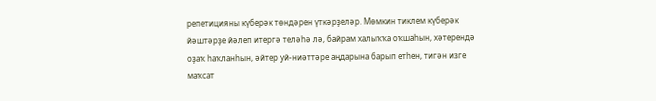репетицияны күберәк төндәрен үткәрҙеләр. Мөмкин тиклем күберәк йәштәрҙе йәлеп итергә теләһә лә, байрам халыҡҡа оҡшаһын, хәтерендә оҙаҡ һаҡланһын, әйтер уй-ниәттәре аңдарына барып етһен, тигән изге маҡсат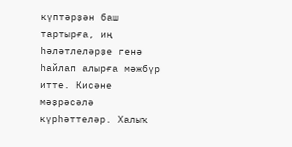күптәрҙән баш тартырға, иң һәләтлеләрҙе генә һайлап алырға мәжбүр итте. Кисәне мәҙрәсәлә күрһәттеләр. Халыҡ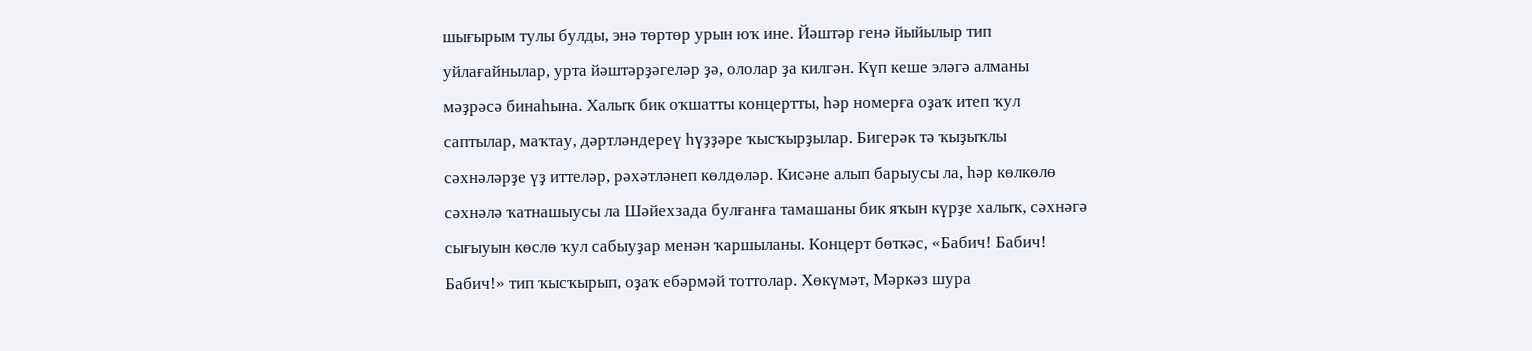шығырым тулы булды, энә төртөр урын юҡ ине. Йәштәр генә йыйылыр тип уйлағайнылар, урта йәштәрҙәгеләр ҙә, ололар ҙа килгән. Күп кеше эләгә алманы мәҙрәсә бинаһына. Халыҡ бик оҡшатты концертты, һәр номерға оҙаҡ итеп ҡул саптылар, маҡтау, дәртләндереү һүҙҙәре ҡысҡырҙылар. Бигерәк тә ҡыҙыҡлы сәхнәләрҙе үҙ иттеләр, рәхәтләнеп көлдөләр. Кисәне алып барыусы ла, һәр көлкөлө сәхнәлә ҡатнашыусы ла Шәйехзада булғанға тамашаны бик яҡын күрҙе халыҡ, сәхнәгә сығыуын көслө ҡул сабыуҙар менән ҡаршыланы. Концерт бөткәс, «Бабич! Бабич! Бабич!» тип ҡысҡырып, оҙаҡ ебәрмәй тоттолар. Хөкүмәт, Мәркәз шура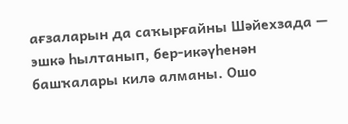ағзаларын да саҡырғайны Шәйехзада — эшкә һылтанып, бер-икәүһенән башҡалары килә алманы. Ошо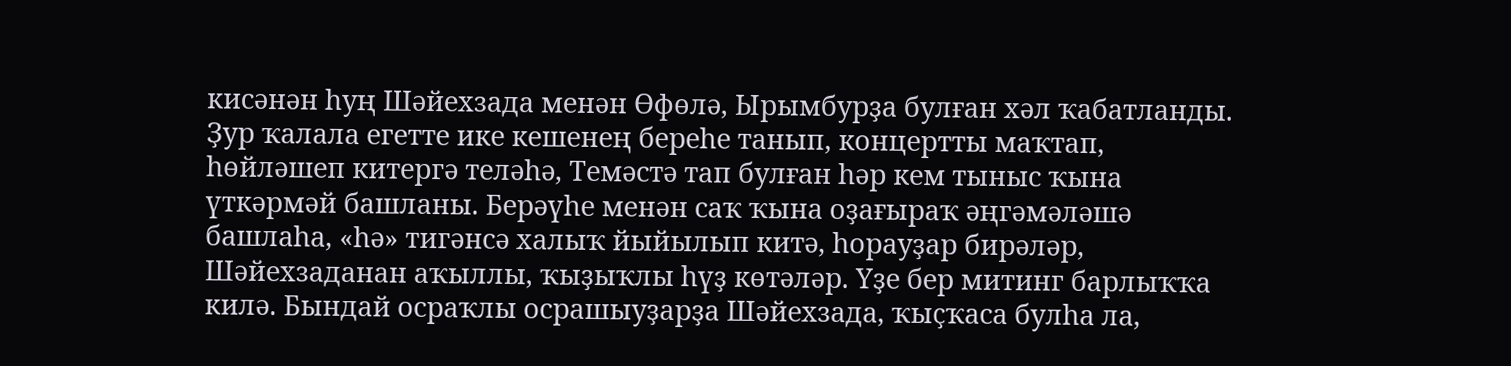кисәнән һуң Шәйехзада менән Өфөлә, Ырымбурҙа булған хәл ҡабатланды. Ҙур ҡалала егетте ике кешенең береһе танып, концертты маҡтап, һөйләшеп китергә теләһә, Темәстә тап булған һәр кем тыныс ҡына үткәрмәй башланы. Берәүһе менән саҡ ҡына оҙағыраҡ әңгәмәләшә башлаһа, «һә» тигәнсә халыҡ йыйылып китә, һорауҙар бирәләр, Шәйехзаданан аҡыллы, ҡыҙыҡлы һүҙ көтәләр. Үҙе бер митинг барлыҡҡа килә. Бындай осраҡлы осрашыуҙарҙа Шәйехзада, ҡыҫҡаса булһа ла,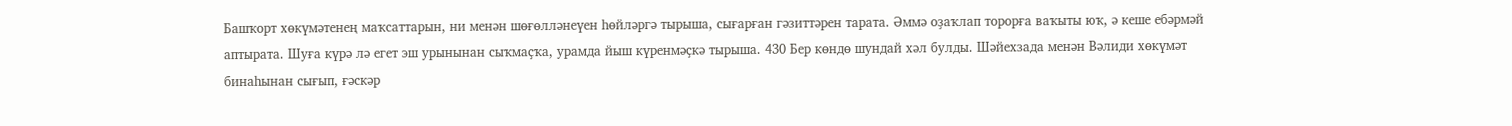Башҡорт хөкүмәтенең маҡсаттарын, ни менән шөғөлләнеүен һөйләргә тырыша, сығарған гәзиттәрен тарата. Әммә оҙаҡлап торорға ваҡыты юҡ, ә кеше ебәрмәй аптырата. Шуға күрә лә егет эш урынынан сыҡмаҫҡа, урамда йыш күренмәҫкә тырыша. 430 Бер көндө шундай хәл булды. Шәйехзада менән Вәлиди хөкүмәт бинаһынан сығып, ғәскәр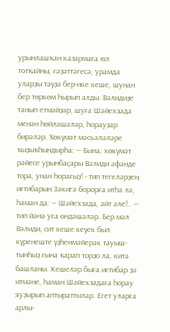урынлашҡан казармаға юл тотҡайны, ғәҙәттәгесә, урамда уларҙы тәүҙә бер-ике кеше, шунан бер төркөм һырып алды. Вәлидиҙе танып етмәйҙәр, шуға Шәйехзада менән һөйләшәләр, һорауҙар бирәләр. Хөкүмәт мәсьәләләре ҡыҙыҡһындырһа: — Бына, хөкүмәт рәйесе урынбаҫары Вәлиди әфәнде тора, унан һорағыҙ! - тип тегеләрҙең иғтибарын Зәкигә борорға итһә лә, һаман да: — Шәйехзада, әйт әле!.. — тип йәнә уға өндәшәләр. Бер мәл Вәлиди, сит кеше кеүек был күренеште үҙһенмәйерәк тауыш-тынһыҙ ғына ҡарап торҙо ла, китә башланы. Кешеләр быға иғтибар ҙә итмәне, һаман Шәйехзадаға һорау яуҙырып аптыраттылар. Егет уларға арлы-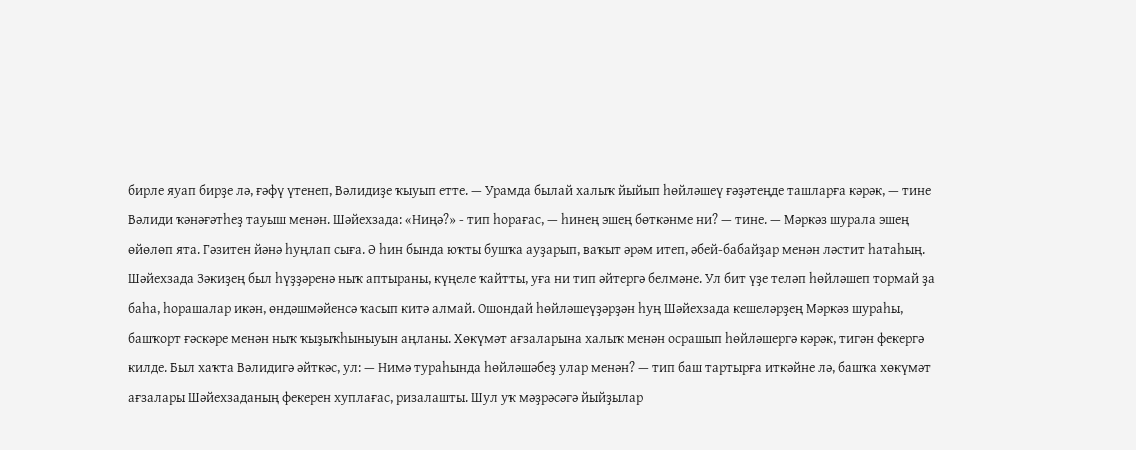бирле яуап бирҙе лә, ғәфү үтенеп, Вәлидиҙе ҡыуып етте. — Урамда былай халыҡ йыйып һөйләшеү ғәҙәтеңде ташларға кәрәк, — тине Вәлиди ҡәнәғәтһеҙ тауыш менән. Шәйехзада: «Ниңә?» - тип һорағас, — һинең эшең бөткәнме ни? — тине. — Мәркәз шурала эшең өйөлөп ята. Гәзитен йәнә һуңлап сыға. Ә һин бында юҡты бушҡа ауҙарып, ваҡыт әрәм итеп, әбей-бабайҙар менән ләстит һатаһың. Шәйехзада Зәкиҙең был һүҙҙәренә ныҡ аптыраны, күңеле ҡайтты, уға ни тип әйтергә белмәне. Ул бит үҙе теләп һөйләшеп тормай ҙа баһа, һорашалар икән, өндәшмәйенсә ҡасып китә алмай. Ошондай һөйләшеүҙәрҙән һуң Шәйехзада кешеләрҙең Мәркәз шураһы, башҡорт ғәскәре менән ныҡ ҡыҙыҡһыныуын аңланы. Хөкүмәт ағзаларына халыҡ менән осрашып һөйләшергә кәрәк, тигән фекергә килде. Был хаҡта Вәлидигә әйткәс, ул: — Нимә тураһында һөйләшәбеҙ улар менән? — тип баш тартырға иткәйне лә, башҡа хөкүмәт ағзалары Шәйехзаданың фекерен хуплағас, ризалашты. Шул уҡ мәҙрәсәгә йыйҙылар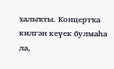халыҡты. Концертҡа килгән кеүек булмаһа ла,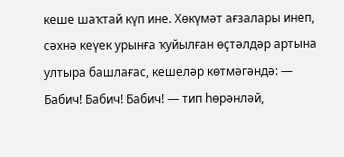кеше шаҡтай күп ине. Хөкүмәт ағзалары инеп, сәхнә кеүек урынға ҡуйылған өҫтәлдәр артына ултыра башлағас, кешеләр көтмәгәндә: — Бабич! Бабич! Бабич! — тип һөрәнләй,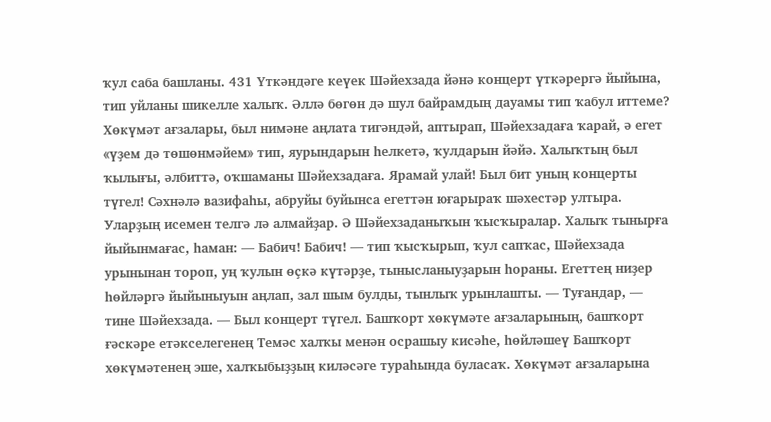ҡул саба башланы. 431 Үткәндәге кеүек Шәйехзада йәнә концерт үткәрергә йыйына, тип уйланы шикелле халыҡ. Әллә бөгөн дә шул байрамдың дауамы тип ҡабул иттеме? Хөкүмәт ағзалары, был нимәне аңлата тигәндәй, аптырап, Шәйехзадаға ҡарай, ә егет «үҙем дә төшөнмәйем» тип, яурындарын һелкетә, ҡулдарын йәйә. Халыҡтың был ҡылығы, әлбиттә, оҡшаманы Шәйехзадаға. Ярамай улай! Был бит уның концерты түгел! Сәхнәлә вазифаһы, абруйы буйынса егеттән юғарыраҡ шәхестәр ултыра. Уларҙың исемен телгә лә алмайҙар. Ә Шәйехзаданыҡын ҡысҡыралар. Халыҡ тынырға йыйынмағас, һаман: — Бабич! Бабич! — тип ҡысҡырып, ҡул сапҡас, Шәйехзада урынынан тороп, уң ҡулын өҫкә күтәрҙе, тынысланыуҙарын һораны. Егеттең ниҙер һөйләргә йыйыныуын аңлап, зал шым булды, тынлыҡ урынлашты. — Туғандар, — тине Шәйехзада. — Был концерт түгел. Башҡорт хөкүмәте ағзаларының, башҡорт ғәскәре етәкселегенең Темәс халҡы менән осрашыу кисәһе, һөйләшеү Башҡорт хөкүмәтенең эше, халҡыбыҙҙың киләсәге тураһында буласаҡ. Хөкүмәт ағзаларына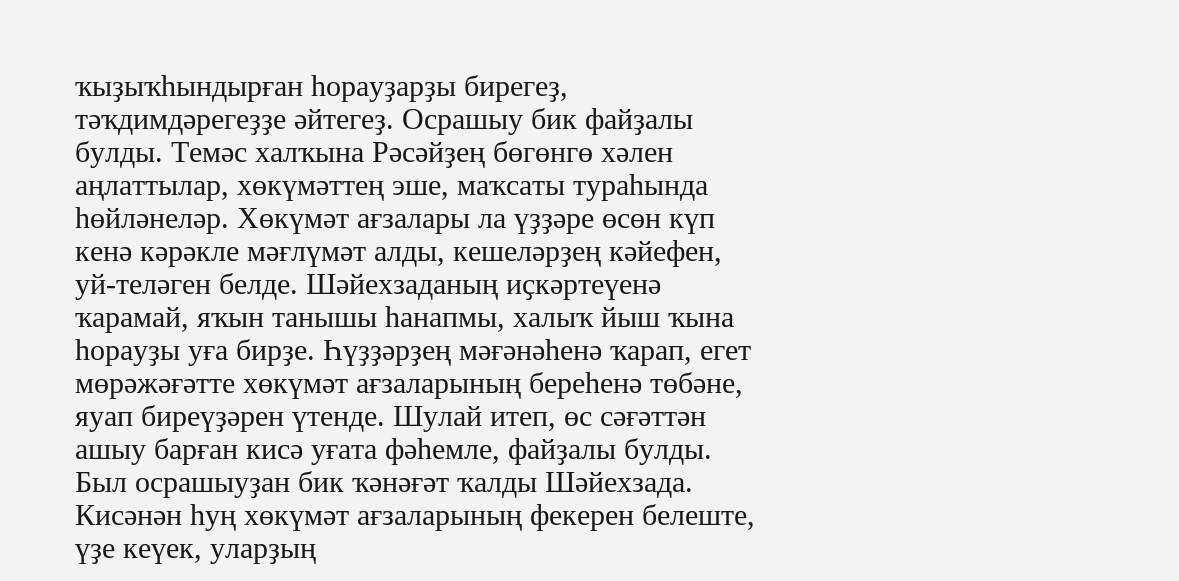ҡыҙыҡһындырған һорауҙарҙы бирегеҙ, тәҡдимдәрегеҙҙе әйтегеҙ. Осрашыу бик файҙалы булды. Темәс халҡына Рәсәйҙең бөгөнгө хәлен аңлаттылар, хөкүмәттең эше, маҡсаты тураһында һөйләнеләр. Хөкүмәт ағзалары ла үҙҙәре өсөн күп кенә кәрәкле мәғлүмәт алды, кешеләрҙең кәйефен, уй-теләген белде. Шәйехзаданың иҫкәртеүенә ҡарамай, яҡын танышы һанапмы, халыҡ йыш ҡына һорауҙы уға бирҙе. Һүҙҙәрҙең мәғәнәһенә ҡарап, егет мөрәжәғәтте хөкүмәт ағзаларының береһенә төбәне, яуап биреүҙәрен үтенде. Шулай итеп, өс сәғәттән ашыу барған кисә уғата фәһемле, файҙалы булды. Был осрашыуҙан бик ҡәнәғәт ҡалды Шәйехзада. Кисәнән һуң хөкүмәт ағзаларының фекерен белеште, үҙе кеүек, уларҙың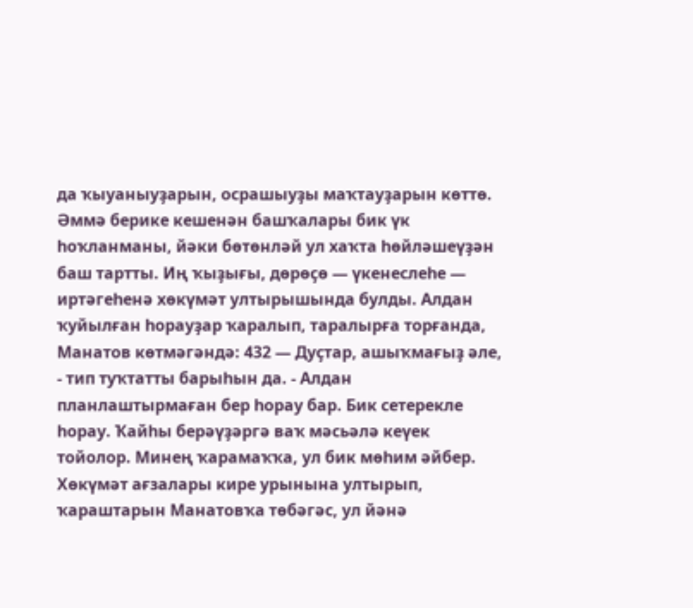да ҡыуаныуҙарын, осрашыуҙы маҡтауҙарын көттө. Әммә берике кешенән башҡалары бик үк һоҡланманы, йәки бөтөнләй ул хаҡта һөйләшеүҙән баш тартты. Иң ҡыҙығы, дөрөҫө — үкенеслеһе — иртәгеһенә хөкүмәт ултырышында булды. Алдан ҡуйылған һорауҙар ҡаралып, таралырға торғанда, Манатов көтмәгәндә: 432 — Дуҫтар, ашыҡмағыҙ әле, - тип туҡтатты барыһын да. - Алдан планлаштырмаған бер һорау бар. Бик сетерекле һорау. Ҡайһы берәүҙәргә ваҡ мәсьәлә кеүек тойолор. Минең ҡарамаҡҡа, ул бик мөһим әйбер. Хөкүмәт ағзалары кире урынына ултырып, ҡараштарын Манатовҡа төбәгәс, ул йәнә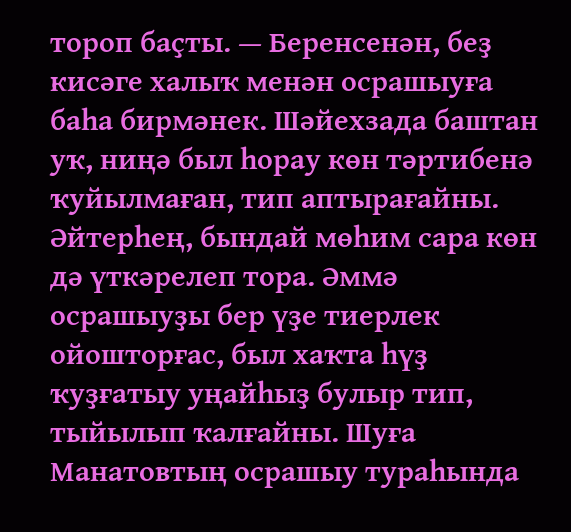тороп баҫты. — Беренсенән, беҙ кисәге халыҡ менән осрашыуға баһа бирмәнек. Шәйехзада баштан уҡ, ниңә был һорау көн тәртибенә ҡуйылмаған, тип аптырағайны. Әйтерһең, бындай мөһим сара көн дә үткәрелеп тора. Әммә осрашыуҙы бер үҙе тиерлек ойошторғас, был хаҡта һүҙ ҡуҙғатыу уңайһыҙ булыр тип, тыйылып ҡалғайны. Шуға Манатовтың осрашыу тураһында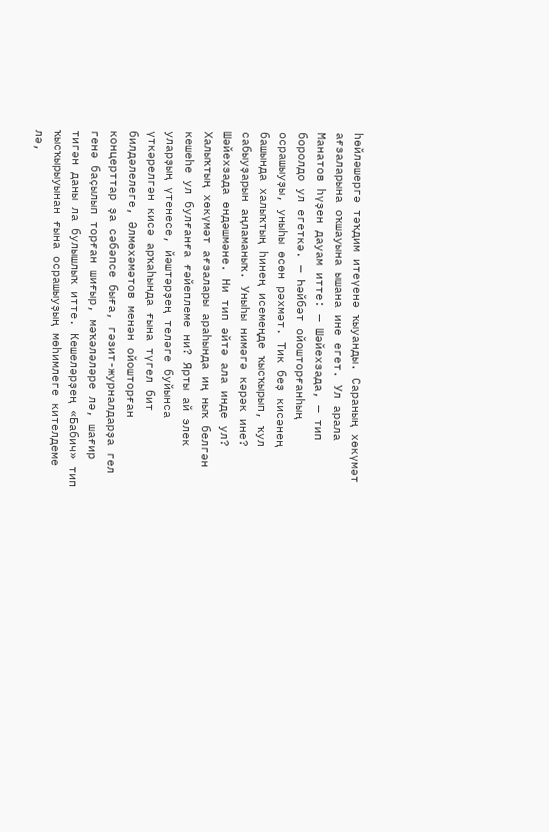һөйләшергә тәҡдим итеүенә ҡыуанды. Сараның хөкүмәт ағзаларына оҡшауына ышана ине егет. Ул арала Манатов һүҙен дауам итте: — Шәйехзада, — тип боролдо ул егеткә. — Һәйбәт ойошторғанһың осрашыуҙы, уныһы өсөн рәхмәт. Тик беҙ кисәнең башында халыҡтың һинең исемеңде ҡысҡырып, ҡул сабыуҙарын аңламаныҡ. Уныһы нимәгә кәрәк ине? Шәйехзада өндәшмәне. Ни тип әйтә ала инде ул? Халыҡтың хөкүмәт ағзалары араһында иң ныҡ белгән кешеһе ул булғанға ғәйеплеме ни? Ярты ай элек уларҙың үтенесе, йәштәрҙең теләге буйынса үткәрелгән кисә арҡаһында ғына түгел бит билдәлелеге, Әлмөхәмәтов менән ойошторған концерттар ҙа сәбәпсе быға, гәзит-журналдарҙа гел генә баҫылып торған шиғыр, мәҡәләләре лә, шағир тигән даны ла булышлыҡ итте. Кешеләрҙең «Бабич» тип ҡысҡырыуынан ғына осрашыуҙың мөһимлеге кителдеме лә,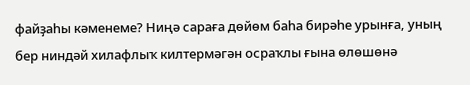файҙаһы кәменеме? Ниңә сараға дөйөм баһа бирәһе урынға, уның бер ниндәй хилафлыҡ килтермәгән осраҡлы ғына өлөшөнә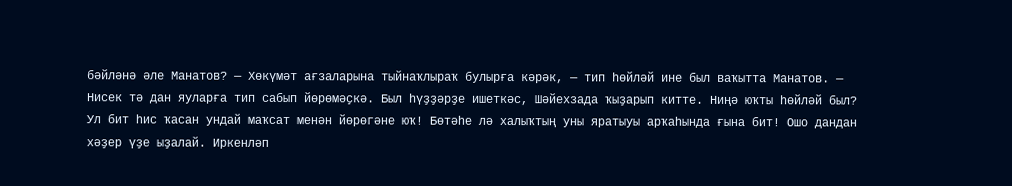бәйләнә әле Манатов? — Хөкүмәт ағзаларына тыйнаҡлыраҡ булырға кәрәк, — тип һөйләй ине был ваҡытта Манатов. — Нисек тә дан яуларға тип сабып йөрөмәҫкә. Был һүҙҙәрҙе ишеткәс, Шәйехзада ҡыҙарып китте. Ниңә юҡты һөйләй был? Ул бит һис ҡасан ундай маҡсат менән йөрөгәне юҡ! Бөтәһе лә халыҡтың уны яратыуы арҡаһында ғына бит! Ошо дандан хәҙер үҙе ыҙалай. Иркенләп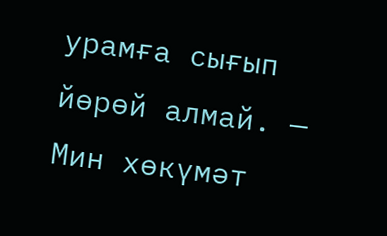урамға сығып йөрөй алмай. — Мин хөкүмәт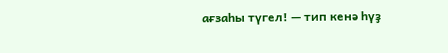ағзаһы түгел! — тип кенә һүҙ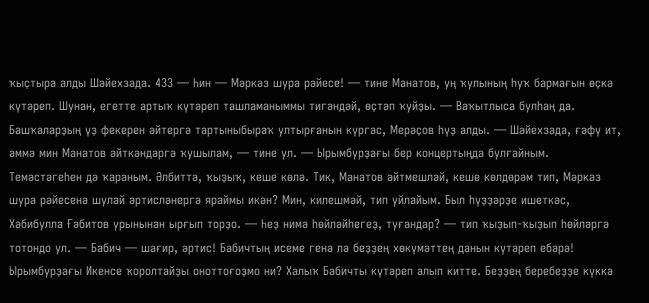ҡыҫтыра алды Шәйехзада. 433 — Һин — Мәркәз шура рәйесе! — тине Манатов, уң ҡулының һуҡ бармағын өҫкә күтәреп. Шунан, егетте артыҡ күтәреп ташламаныммы тигәндәй, өҫтәп ҡуйҙы. — Ваҡытлыса булһаң да. Башҡаларҙың үҙ фекерен әйтергә тартыныбыраҡ ултырғанын күргәс, Мерәҫов һүҙ алды. — Шәйехзада, ғәфү ит, әммә мин Манатов әйткәндәргә ҡушылам, — тине ул. — Ырымбурҙағы бер концертыңда булғайным. Темәстәгеһен дә ҡараным. Әлбиттә, ҡыҙыҡ, кеше көлә. Тик, Манатов әйтмешләй, кеше көлдөрәм тип, Мәркәз шура рәйесенә шулай әртисләнергә яраймы икән? Мин, килешмәй, тип уйлайым. Был һүҙҙәрҙе ишеткәс, Хәбибулла Ғәбитов урынынан ырғып торҙо. — Һеҙ нимә һөйләйһегеҙ, туғандар? — тип ҡыҙып-ҡыҙып һөйләргә тотондо ул. — Бабич — шағир, әртис! Бабичтың исеме генә лә беҙҙең хөкүмәттең данын күтәреп ебәрә! Ырымбурҙағы Икенсе ҡоролтайҙы оноттоғоҙмо ни? Халыҡ Бабичты күтәреп алып китте. Беҙҙең беребеҙҙе күккә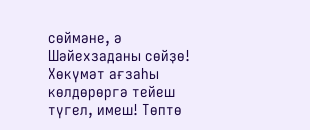сөймәне, ә Шәйехзаданы сөйҙө! Хөкүмәт ағзаһы көлдөрөргә тейеш түгел, имеш! Төптө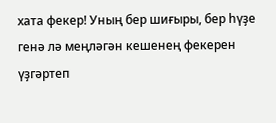хата фекер! Уның бер шиғыры, бер һүҙе генә лә меңләгән кешенең фекерен үҙгәртеп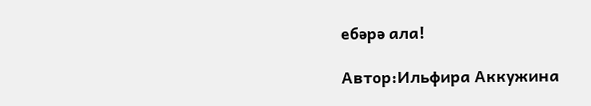ебәрә ала!

Автор:Ильфира Аккужина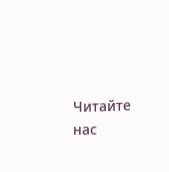Читайте нас